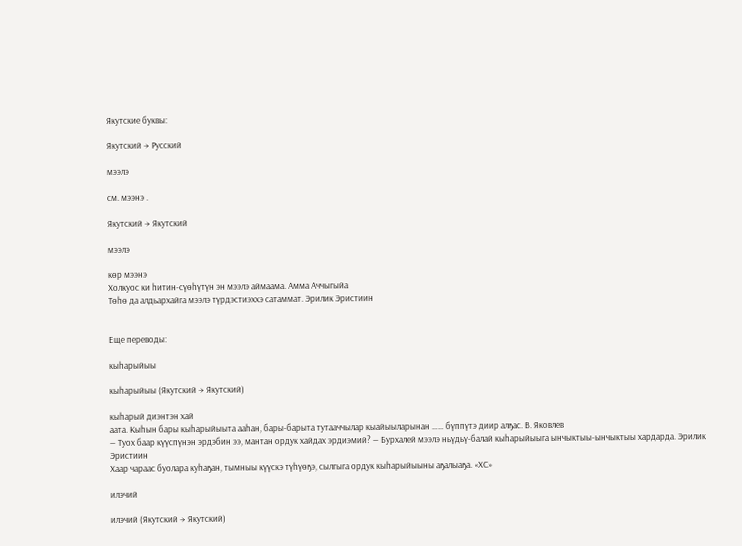Якутские буквы:

Якутский → Русский

мээлэ

см. мээнэ .

Якутский → Якутский

мээлэ

көр мээнэ
Холкуос ки һитин-сүөһүтүн эн мээлэ аймаама. Амма Аччыгыйа
Төһө да алдьархайга мээлэ түрдэстиэххэ сатаммат. Эрилик Эристиин


Еще переводы:

кыһарыйыы

кыһарыйыы (Якутский → Якутский)

кыһарый диэнтэн хай
аата. Кыһын бары кыһарыйыыта ааһан, бары-барыта тутааччылар кыайыыларынан …… бүппүтэ диир алҕас. В. Яковлев
— Туох баар күүспүнэн эрдэбин ээ, мантан ордук хайдах эрдиэмий? — Бурхалей мээлэ ньүдьү-балай кыһарыйыыга ынчыктыы-ынчыктыы хардарда. Эрилик Эристиин
Хаар чараас буолара куһаҕан, тымныы күүскэ түһүөҕэ, сылгыга ордук кыһарыйыыны аҕалыаҕа. «ХС»

илэчий

илэчий (Якутский → Якутский)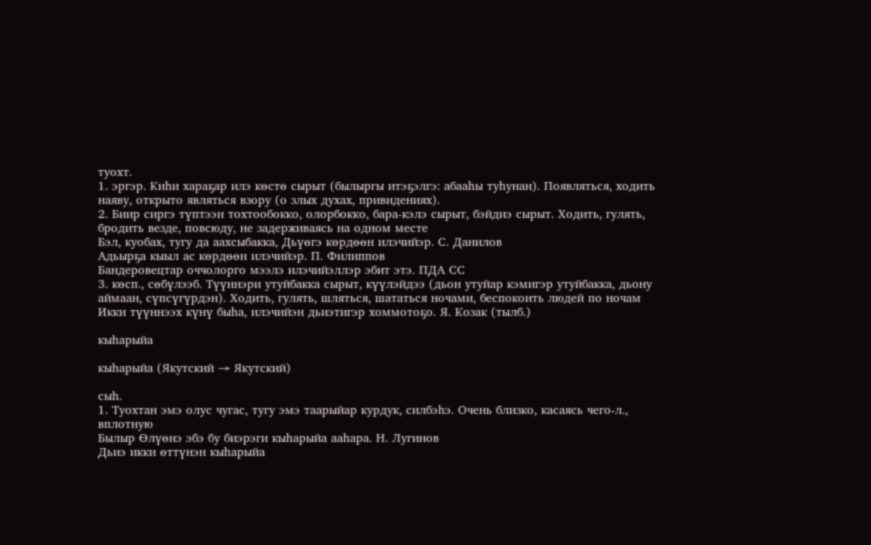туохт.
1. эргэр. Киһи хараҕар илэ көстө сырыт (былыргы итэҕэлгэ: абааһы туһунан). Появляться, ходить наяву, открыто являться взору (о злых духах, привидениях).
2. Биир сиргэ түптээн тохтообокко, олорбокко, бара-кэлэ сырыт, бэйдиэ сырыт. Ходить, гулять, бродить везде, повсюду, не задерживаясь на одном месте
Бэл, куобах, тугу да аахсыбакка, Дьүөгэ көрдөөн илэчийэр. С. Данилов
Адьырҕа кыыл ас көрдөөн илэчийэр. П. Филиппов
Бандеровецтар оччолорго мээлэ илэчийэллэр эбит этэ. ПДА СС
3. көсп., сөбүлээб. Түүннэри утуйбакка сырыт, күүлэйдээ (дьон утуйар кэмигэр утуйбакка, дьону аймаан, сүпсүгүрдэн). Ходить, гулять, шляться, шататься ночами, беспокоить людей по ночам
Икки түүннээх күнү быһа, илэчийэн дьиэтигэр хоммотоҕо. Я. Козак (тылб.)

кыһарыйа

кыһарыйа (Якутский → Якутский)

сыһ.
1. Туохтан эмэ олус чугас, тугу эмэ таарыйар курдук, силбэһэ. Очень близко, касаясь чего-л., вплотную
Былыр Өлүөнэ эбэ бу биэрэги кыһарыйа ааһара. Н. Лугинов
Дьиэ икки өттүнэн кыһарыйа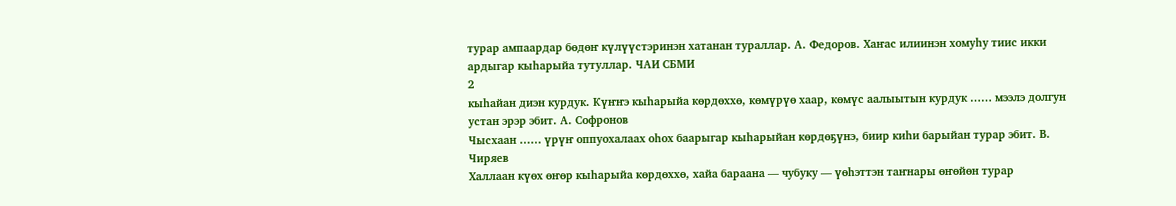турар ампаардар бөдөҥ күлүүстэринэн хатанан тураллар. А. Федоров. Хаҥас илиинэн хомуһу тиис икки ардыгар кыһарыйа тутуллар. ЧАИ СБМИ
2
кыһайан диэн курдук. Күҥҥэ кыһарыйа көрдөххө, көмүрүө хаар, көмүс аалыытын курдук …… мээлэ долгун устан эрэр эбит. А. Софронов
Чысхаан …… үрүҥ оппуохалаах оһох баарыгар кыһарыйан көрдөҕүнэ, биир киһи барыйан турар эбит. В. Чиряев
Халлаан күөх өҥөр кыһарыйа көрдөххө, хайа бараана — чубуку — үөһэттэн таҥнары өҥөйөн турар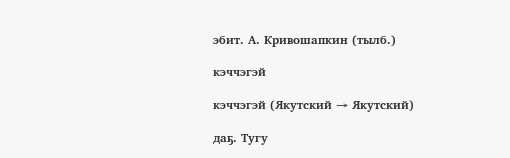эбит. А. Кривошапкин (тылб.)

кэччэгэй

кэччэгэй (Якутский → Якутский)

даҕ. Тугу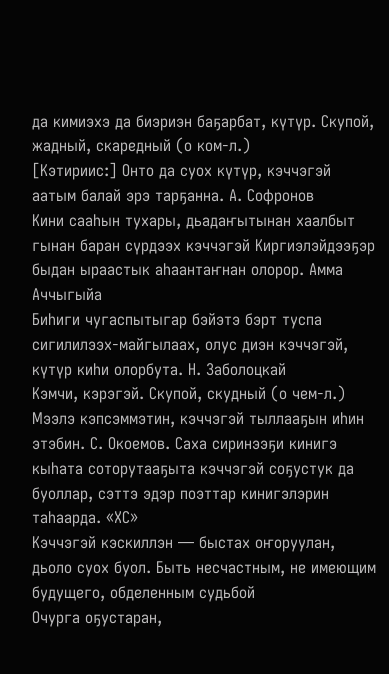да кимиэхэ да биэриэн баҕарбат, күтүр. Скупой, жадный, скаредный (о ком-л.)
[Кэтириис:] Онто да суох күтүр, кэччэгэй аатым балай эрэ тарҕанна. А. Софронов
Кини сааһын тухары, дьадаҥытынан хаалбыт гынан баран сүрдээх кэччэгэй Киргиэлэйдээҕэр быдан ыраастык аһаантаҥнан олорор. Амма Аччыгыйа
Биһиги чугаспытыгар бэйэтэ бэрт туспа сигилилээх-майгылаах, олус диэн кэччэгэй, күтүр киһи олорбута. Н. Заболоцкай
Кэмчи, кэрэгэй. Скупой, скудный (о чем-л.)
Мээлэ кэпсэммэтин, кэччэгэй тыллааҕын иһин этэбин. С. Окоемов. Саха сиринээҕи кинигэ кыһата соторутааҕыта кэччэгэй соҕустук да буоллар, сэттэ эдэр поэттар кинигэлэрин таһаарда. «ХС»
Кэччэгэй кэскиллэн — быстах оҥоруулан, дьоло суох буол. Быть несчастным, не имеющим будущего, обделенным судьбой
Очурга оҕустаран,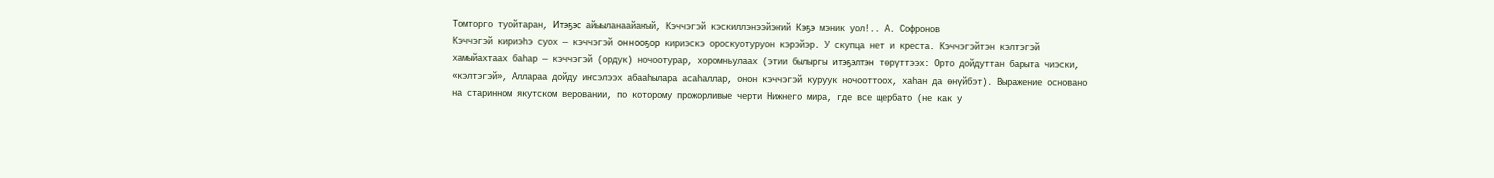Томторго туойтаран, Итэҕэс айыыланаайаҥый, Кэччэгэй кэскиллэнээйэҥий Кэҕэ мэник уол!.. А. Софронов
Кэччэгэй кириэһэ суох — кэччэгэй оннооҕор кириэскэ ороскуотуруон кэрэйэр. У скупца нет и креста. Кэччэгэйтэн кэлтэгэй хамыйахтаах баһар — кэччэгэй (ордук) ночоотурар, хоромньулаах (этии былыргы итэҕэлтэн төрүттээх: Орто дойдуттан барыта чиэски, «кэлтэгэй», Аллараа дойду иҥсэлээх абааһылара асаһаллар, онон кэччэгэй куруук ночооттоох, хаһан да өнүйбэт). Выражение основано на старинном якутском веровании, по которому прожорливые черти Нижнего мира, где все щербато (не как у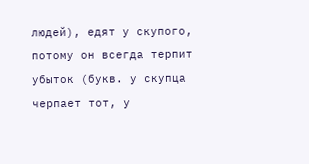людей), едят у скупого, потому он всегда терпит убыток (букв. у скупца черпает тот, у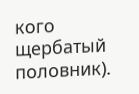кого щербатый половник).